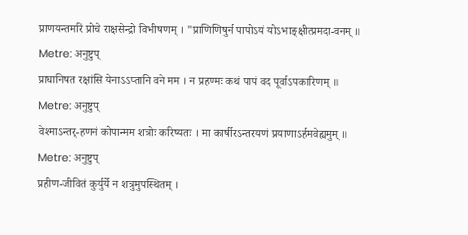प्राणयन्तमरिं प्रोचे राक्षसेन्द्रो विभीषणम् । "प्राणिणिषुर्न पापोऽयं योऽभाङ्क्षीत्प्रमदा-वनम् ॥
Metre: अनुष्टुप्
प्राघानिषत रक्षांसि येनाऽऽप्तानि वने मम । न प्रहण्मः कथं पापं वद पूर्वाऽपकारिणम् ॥
Metre: अनुष्टुप्
वेश्माऽन्तर्-हणनं कोपान्मम शत्रोः करिष्यतः । मा कार्षीरऽन्तरयणं प्रयाणाऽर्हमवेह्यमुम् ॥
Metre: अनुष्टुप्
प्रहीण-जीवितं कुर्युर्ये न शत्रुमुपस्थितम् ।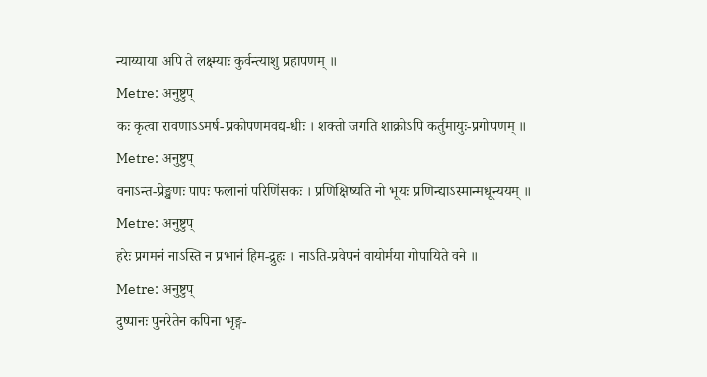न्याय्याया अपि ते लक्ष्म्याः कुर्वन्त्याशु प्रहापणम् ॥
Metre: अनुष्टुप्
कः कृत्वा रावणाऽऽमर्ष-प्रकोपणमवद्य-धीः । शक्तो जगति शाक्रोऽपि कर्तुमायुः-प्रगोपणम् ॥
Metre: अनुष्टुप्
वनाऽन्त-प्रेङ्खणः पापः फलानां परिणिंसकः । प्रणिक्षिष्यति नो भूयः प्रणिन्द्याऽस्मान्मधून्ययम् ॥
Metre: अनुष्टुप्
हरेः प्रगमनं नाऽस्ति न प्रभानं हिम-द्रुहः । नाऽति-प्रवेपनं वायोर्मया गोपायिते वने ॥
Metre: अनुष्टुप्
दुष्पानः पुनरेतेन कपिना भृङ्ग-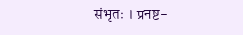संभृतः । प्रनष्ट-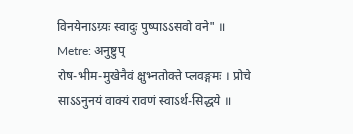विनयेनाऽग्र्यः स्वादुः पुष्पाऽऽसवो वने" ॥
Metre: अनुष्टुप्
रोष-भीम-मुखेनैवं क्षुभ्नतोक्ते प्लवङ्गमः । प्रोचे साऽऽनुनयं वाक्यं रावणं स्वाऽर्थ-सिद्धये ॥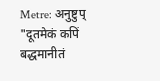Metre: अनुष्टुप्
"दूतमेकं कपिं बद्धमानीतं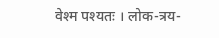वेश्म पश्यतः । लोक-त्रय-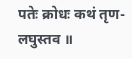पतेः क्रोधः कथं तृण-लघुस्तव ॥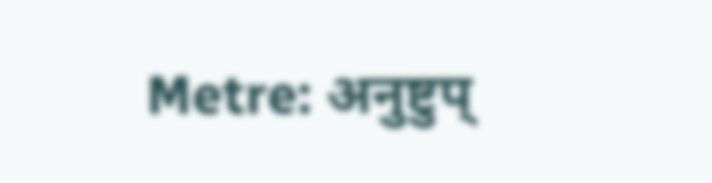Metre: अनुष्टुप्